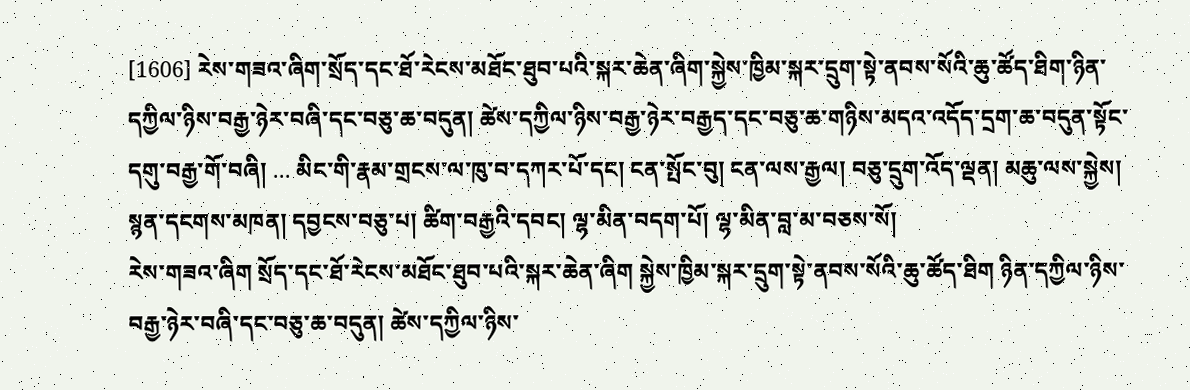[1606] རེས་གཟའ་ཞིག་སྲོད་དང་ཐོ་རེངས་མཐོང་ཐུབ་པའི་སྐར་ཆེན་ཞིག་སྐྱེས་ཁྱིམ་སྐར་དྲུག་སྟེ་ནབས་སོའི་ཆུ་ཚོད་ཐིག་ཉིན་དཀྱིལ་ཉིས་བརྒྱ་ཉེར་བཞི་དང་བཅུ་ཆ་བདུན། ཚེས་དཀྱིལ་ཉིས་བརྒྱ་ཉེར་བརྒྱད་དང་བཅུ་ཆ་གཉིས་མདའ་འདོད་དྲག་ཆ་བདུན་སྟོང་དགུ་བརྒྱ་གོ་བཞི། ... མིང་གི་རྣམ་གྲངས་ལ་ཁུ་བ་དཀར་པོ་དང། ངན་སྤོང་བུ། ངན་ལས་རྒྱལ། བཅུ་དྲུག་འོད་ལྡན། མཆུ་ལས་སྐྱེས། སྙན་དངགས་མཁན། དབྱངས་བཅུ་པ། ཚིག་བརྒྱའི་དབང། ལྷ་མིན་བདག་པོ། ལྷ་མིན་བླ་མ་བཅས་སོ།
རེས་གཟའ་ཞིག སྲོད་དང་ཐོ་རེངས་མཐོང་ཐུབ་པའི་སྐར་ཆེན་ཞིག སྐྱེས་ཁྱིམ་སྐར་དྲུག་སྟེ་ནབས་སོའི་ཆུ་ཚོད་ཐིག ཉིན་དཀྱིལ་ཉིས་བརྒྱ་ཉེར་བཞི་དང་བཅུ་ཆ་བདུན། ཚེས་དཀྱིལ་ཉིས་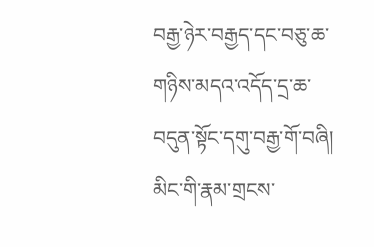བརྒྱ་ཉེར་བརྒྱད་དང་བཅུ་ཆ་གཉིས་མདའ་འདོད་དྲ་ཆ་བདུན་སྟོང་དགུ་བརྒྱ་གོ་བཞི། མིང་གི་རྣམ་གྲངས་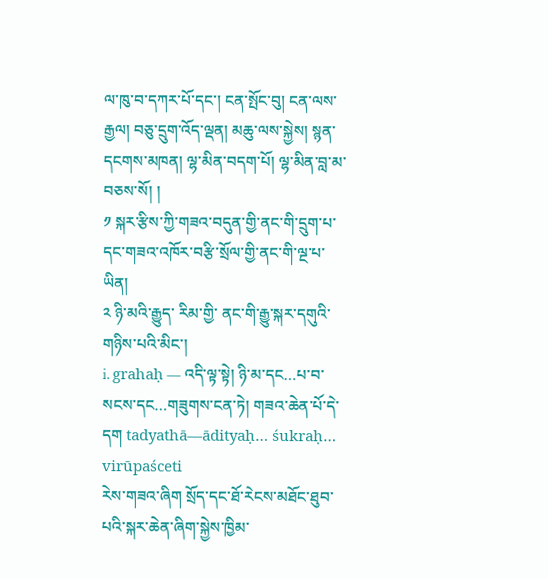ལ་ཁུ་བ་དཀར་པོ་དང་། ངན་སྤོང་བུ། ངན་ལས་རྒྱལ། བཅུ་དྲུག་འོད་ལྡན། མཆུ་ལས་སྐྱེས། སྙན་དངགས་མཁན། ལྷ་མིན་བདག་པོ། ལྷ་མིན་བླ་མ་བཅས་སོ། །
༡ སྐར་རྩིས་ཀྱི་གཟའ་བདུན་གྱི་ནང་གི་དྲུག་པ་དང་གཟའ་འཁོར་བརྩི་སྲོལ་གྱི་ནང་གི་ལྔ་པ་ཡིན།
༢ ཉི་མའི་རྒྱུད་ རིམ་གྱི་ ནང་གི་རྒྱུ་སྐར་དགུའི་གཉིས་པའི་མིང་།
i. grahaḥ — འདི་ལྟ་སྟེ། ཉི་མ་དང…པ་བ་སངས་དང…གཟུགས་ངན་ཏེ། གཟའ་ཆེན་པོ་དེ་དག tadyathā—ādityaḥ… śukraḥ… virūpaśceti
རེས་གཟའ་ཞིག སྲོད་དང་ཐོ་རེངས་མཐོང་ཐུབ་པའི་སྐར་ཆེན་ཞིག་སྐྱེས་ཁྱིམ་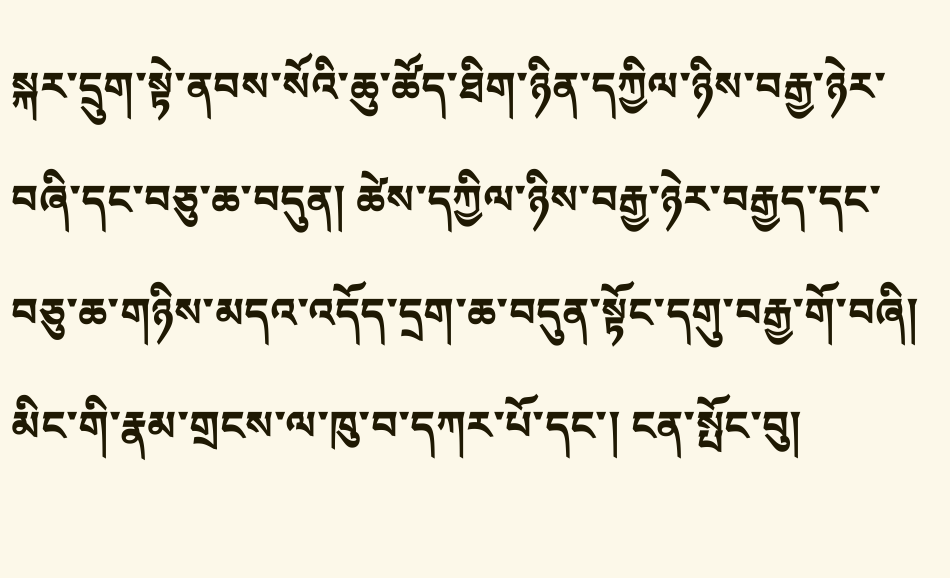སྐར་དྲུག་སྟེ་ནབས་སོའི་ཆུ་ཚོད་ཐིག་ཉིན་དཀྱིལ་ཉིས་བརྒྱ་ཉེར་བཞི་དང་བཅུ་ཆ་བདུན། ཚེས་དཀྱིལ་ཉིས་བརྒྱ་ཉེར་བརྒྱད་དང་བཅུ་ཆ་གཉིས་མདའ་འདོད་དྲག་ཆ་བདུན་སྟོང་དགུ་བརྒྱ་གོ་བཞི། མིང་གི་རྣམ་གྲངས་ལ་ཁུ་བ་དཀར་པོ་དང་། ངན་སྤོང་བུ།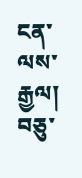ངན་ལས་རྒྱལ། བཅུ་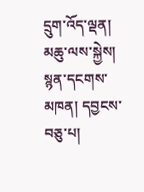དྲུག་འོད་ལྡན། མཆུ་ལས་སྐྱེས། སྙན་དངགས་མཁན། དབྱངས་བཅུ་པ།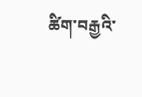ཚིག་བརྒྱའི་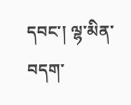དབང་། ལྷ་མིན་བདག་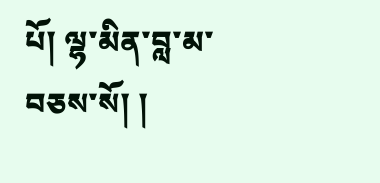པོ། ལྷ་མིན་བླ་མ་བཅས་སོ། །